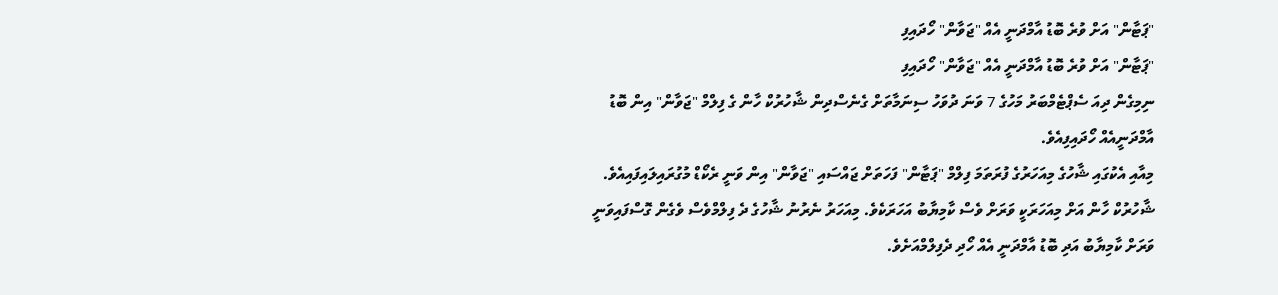"ޕަޓާން" އަށް ވުރެ ބޮޑު އާމްދަނީ އެއް "ޖަވާން" ހޯދައިފި
"ޕަޓާން" އަށް ވުރެ ބޮޑު އާމްދަނީ އެއް "ޖަވާން" ހޯދައިފި
ނިމިގެން ދިއަ ސެޕްޓެމްބަރު މަހުގެ 7 ވަނަ ދުވަހު ސިނަމާތަށް ގެނެސްދިން ޝާހުރުކް ހާން ގެ ފިލްމް "ޖަވާން" އިން ބޮޑު އާމްދަނީއެއް ހޯދައިފިއެވެ.
މިއާއި އެކުގައި ޝާހުގެ މިއަހަރުގެ ފުރަތަމަ ފިލްމް "ޕަޓާން" ފަހަތަށް ޖައްސައި "ޖަވާން" އިން ވަނީ ރެކޯޑް މުގުރައިލައިފައިއެވެ. ޝާހުރުކް ހާން އަށް މިއަހަރަކީ ވަރަށް ވެސް ކާމިޔާބު އަހަރަކެވެ. މިއަހަރު ނެރުނު ޝާހުގެ ދެ ފިލްމްވެސް ވެގެން ގޮސްފައިވަނީ ވަރަށް ކާމިޔާބު އަދި ބޮޑު އާމްދަނީ އެއް ހޯދި ދެފިލްމްއަށެވެ.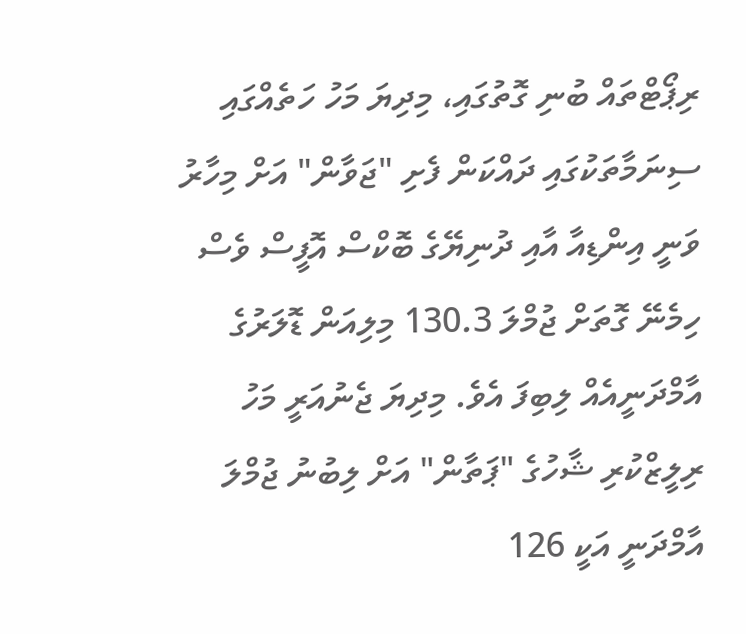ރިޕޯޓްތައް ބުނި ގޮތުގައި، މިދިޔަ މަހު ހަތެއްގައި ސިނަމާތަކުގައި ދައްކަން ފެށި "ޖަވާން" އަށް މިހާރު ވަނީ އިންޑިއާ އާއި ދުނިޔޭގެ ބޮކްސް އޮފީސް ވެސް ހިމެނޭ ގޮތަށް ޖުމްލަ 130.3 މިލިއަން ޑޮލަރުގެ އާމްދަނީއެއް ލިބިފަ އެވެ. މިދިޔަ ޖެނުއަރީ މަހު ރިލީޒްކުރި ޝާހުގެ "ޕަތާން" އަށް ލިބުނު ޖުމްލަ އާމްދަނީ އަކީ 126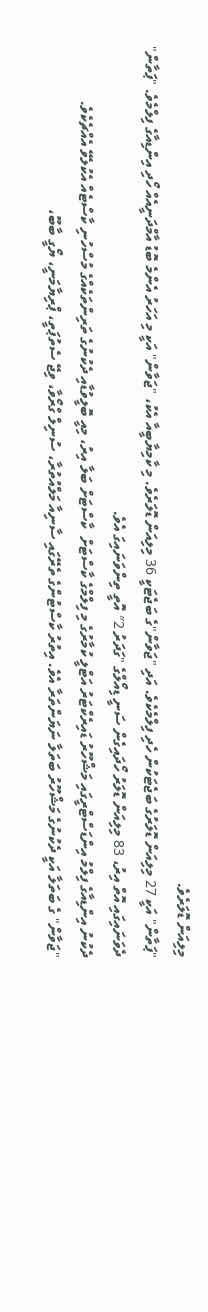މިލިއަން ޑޮލަރެވެ.
"ޕަތާން" އަކީ 27 މިލިއަން ޑޮލަރުގެ ބަޖެޓަކުން ހެދި ފިލްމެކެވެ. އަދި "ޖަވާން"ގެ ބަޖެޓަކީ 36 މިލިއަން ޑޮލަރެވެ. މި ކާމިޔާބީއާ އެކު، "ޖަވާން" އަކީ މި އަހަރު އެންމެ ބޮޑު އާމްދަނީއެއް ހޯދި އިންޑިއާގެ ފިލްމެވެ. "ޕަތާން" ދެވަނައިގައި އޮތް އިރު، 83 މިލިއަން ޑޮލަރު ހޯދައިގެން ސަނީ ޑިއޯލްގެ "ގަދަރު 2″ އޮތީ ތިންވަނައިގަ އެވެ.
ދެކުނު އިންޑިއާގެ ފިލްމު އިންޑަސްޓްރީގައި މަޝްހޫރު ޑައިރެކްޓަރު އަޓްލީ ކުމާރުގެ މި ފިލްމްގެ ކާސްޓަށް  ކާސްޓަށް ބަލާ އިރު، މިއީ ބޮލީވުޑާއި ދެކުނުގެ ތަރިންތަކެއްގެ މުސްހުނި ކާސްޓެއް އެކުލެވޭ އެއްޗެކެވެ.
"ޖަވާން" ގެ ބަތަލާ އަކީ ދެކުނުގެ މަޝްހޫރު ބަތަލާ ނަޔަންތަރާ އެވެ. އިތުރު ކާސްޓުންގެ ތެރޭގައި ސާނިއާ މަލްއުތުރާ، ސުނިލް ގްރޯވާ، ވިޖޭ ސެތުޕަތީ، ޕްރިޔާމަނީ، ޔޯގީ ބާބޫ،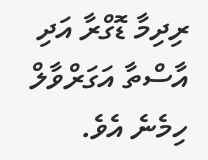ރިދިމާ ޑޮގްރާ އަދި އާސްތާ އަގަރްވާލް ހިމެނެ އެވެ.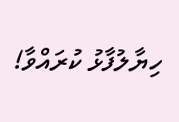ހިޔާލުފާޅު ކުރައްވާ!